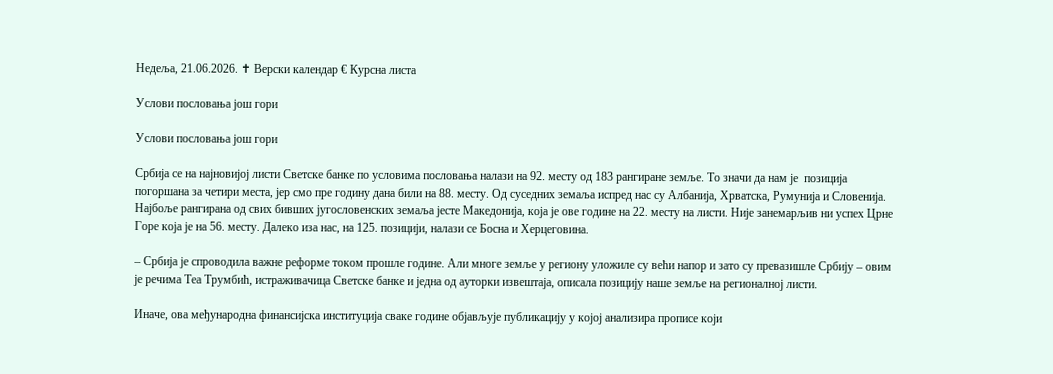Недеља, 21.06.2026. ✝ Верски календар € Курсна листа

Услови пословања још гори

Услови пословања још гори

Србија се на најновијој листи Светске банке по условима пословања налази на 92. месту од 183 рангиране земље. То значи да нам је  позиција погоршана за четири места, јер смо пре годину дана били на 88. месту. Од суседних земаља испред нас су Албанија, Хрватска, Румунија и Словенија. Најбоље рангирана од свих бивших југословенских земаља јесте Македонија, која је ове године на 22. месту на листи. Није занемарљив ни успех Црне Горе која је на 56. месту. Далеко иза нас, на 125. позицији, налази се Босна и Херцеговина.

– Србија је спроводила важне реформе током прошле године. Али многе земље у региону уложиле су већи напор и зато су превазишле Србију – овим је речима Теа Трумбић, истраживачица Светске банке и једна од ауторки извештаја, описала позицију наше земље на регионалној листи.

Иначе, ова међународна финансијска институција сваке године објављује публикацију у којој анализира прописе који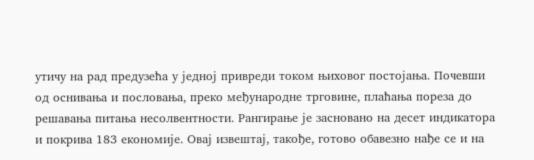утичу на рад предузећа у једној привреди током њиховог постојања. Почевши од оснивања и пословања, преко међународне трговине, плаћања пореза до решавања питања несолвентности. Рангирање је засновано на десет индикатора и покрива 183 економије. Овај извештај, такође, готово обавезно нађе се и на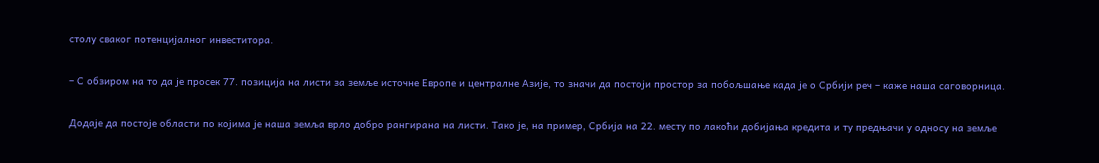столу сваког потенцијалног инвеститора.

– С обзиром на то да је просек 77. позиција на листи за земље источне Европе и централне Азије, то значи да постоји простор за побољшање када је о Србији реч – каже наша саговорница.

Додаје да постоје области по којима је наша земља врло добро рангирана на листи. Тако је, на пример, Србија на 22. месту по лакоћи добијања кредита и ту предњачи у односу на земље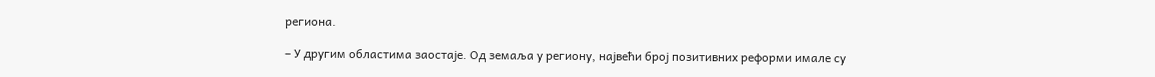региона.

– У другим областима заостаје. Од земаља у региону, највећи број позитивних реформи имале су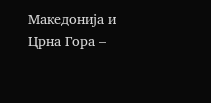Македонија и Црна Гора –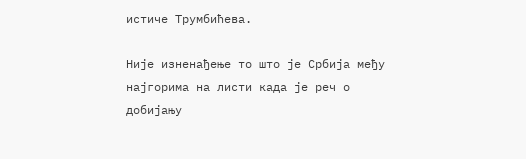истиче Трумбићева.

Није изненађење то што је Србија међу најгорима на листи када је реч о добијању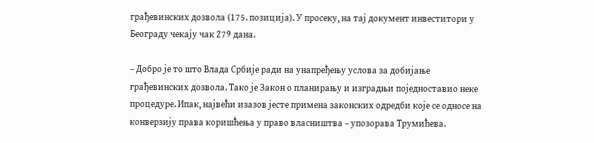грађевинских дозвола (175. позиција). У просеку, на тај документ инвеститори у Београду чекају чак 279 дана.

– Добро је то што Влада Србије ради на унапређењу услова за добијање грађевинских дозвола. Тако је Закон о планирању и изградњи поједноставио неке процедуре. Ипак, највећи изазов јесте примена законских одредби које се односе на конверзију права коришћења у право власништва – упозорава Трумићева.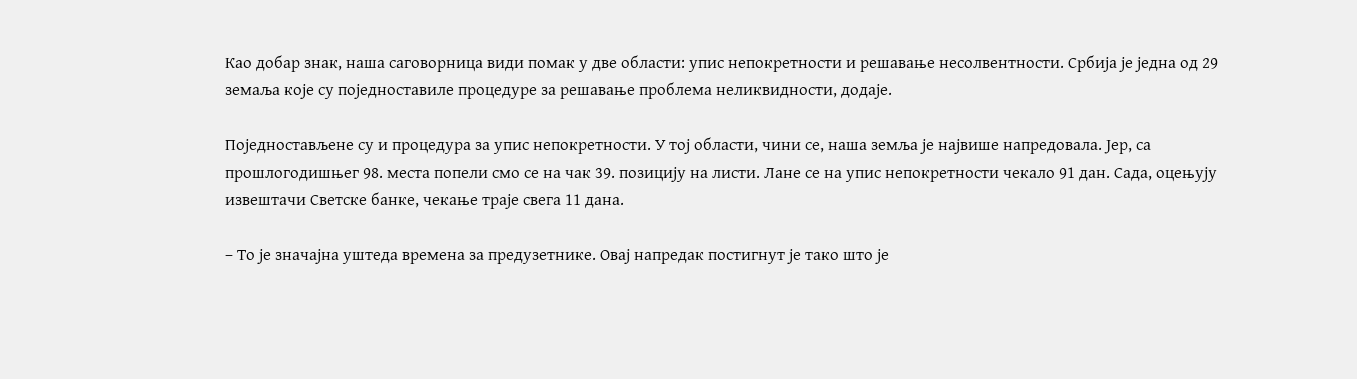Као добар знак, наша саговорница види помак у две области: упис непокретности и решавање несолвентности. Србија је једна од 29 земаља које су поједноставиле процедуре за решавање проблема неликвидности, додаје.

Поједностављене су и процедура за упис непокретности. У тој области, чини се, наша земља је највише напредовала. Јер, са прошлогодишњег 98. места попели смо се на чак 39. позицију на листи. Лане се на упис непокретности чекало 91 дан. Сада, оцењују извештачи Светске банке, чекање траје свега 11 дана.

– То је значајна уштеда времена за предузетнике. Овај напредак постигнут је тако што је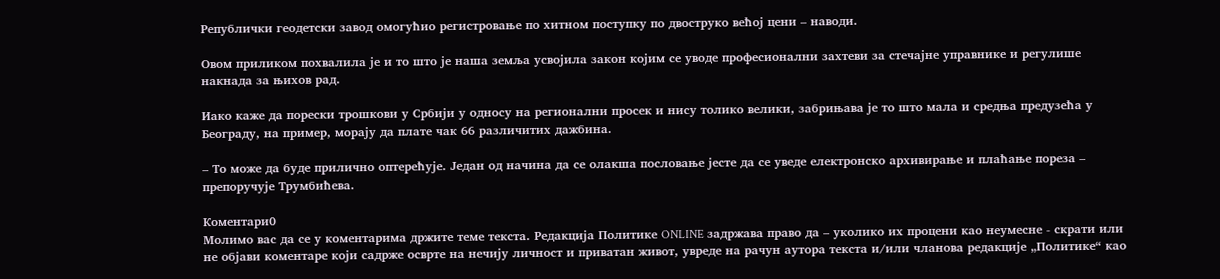Републички геодетски завод омогућио регистровање по хитном поступку по двоструко већој цени – наводи.

Овом приликом похвалила је и то што је наша земља усвојила закон којим се уводе професионални захтеви за стечајне управнике и регулише накнада за њихов рад.

Иако каже да порески трошкови у Србији у односу на регионални просек и нису толико велики, забрињава је то што мала и средња предузећа у Београду, на пример, морају да плате чак 66 различитих дажбина.

– То може да буде прилично оптерећује. Један од начина да се олакша пословање јесте да се уведе електронско архивирање и плаћање пореза – препоручује Трумбићева.

Коментари0
Молимо вас да се у коментарима држите теме текста. Редакција Политике ONLINE задржава право да – уколико их процени као неумесне - скрати или не објави коментаре који садрже осврте на нечију личност и приватан живот, увреде на рачун аутора текста и/или чланова редакције „Политике“ као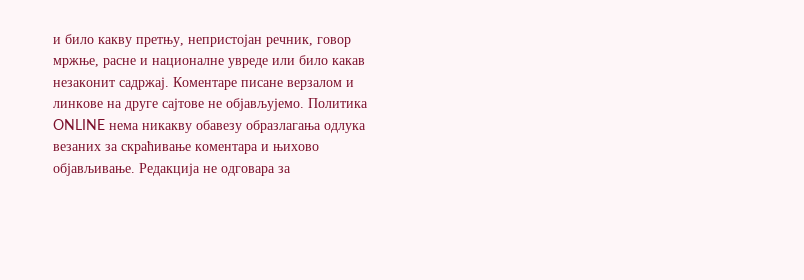и било какву претњу, непристојан речник, говор мржње, расне и националне увреде или било какав незаконит садржај. Коментаре писане верзалом и линкове на друге сајтове не објављујемо. Политика ONLINE нема никакву обавезу образлагања одлука везаних за скраћивање коментара и њихово објављивање. Редакција не одговара за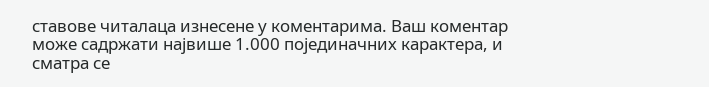ставове читалаца изнесене у коментарима. Ваш коментар може садржати највише 1.000 појединачних карактера, и сматра се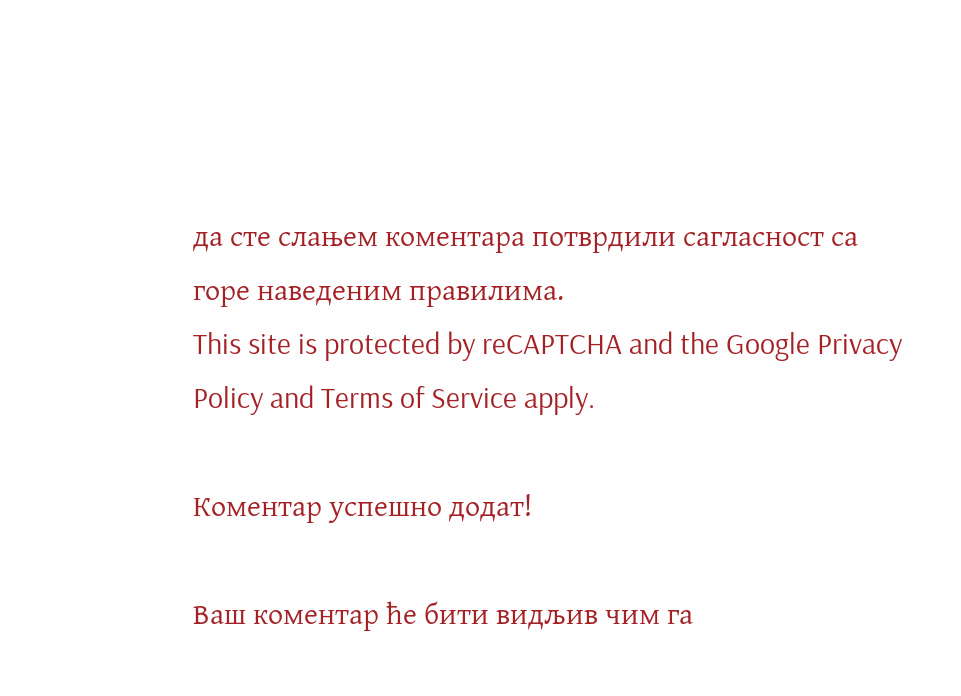да сте слањем коментара потврдили сагласност са горе наведеним правилима.
This site is protected by reCAPTCHA and the Google Privacy Policy and Terms of Service apply.

Комeнтар успeшно додат!

Ваш комeнтар ћe бити видљив чим га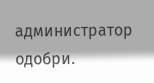администратор одобри.